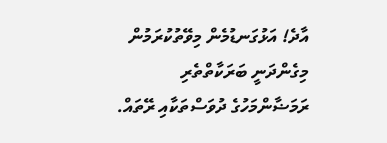އާދެ! އަޅުގަނޑުމެން މިވޭތުކުރަމުން މިގެންދަނީ ބަރަކާތްތެރި ރަމަޟާންމަހުގެ ދުވަސްތަކާއި ރޭތައް.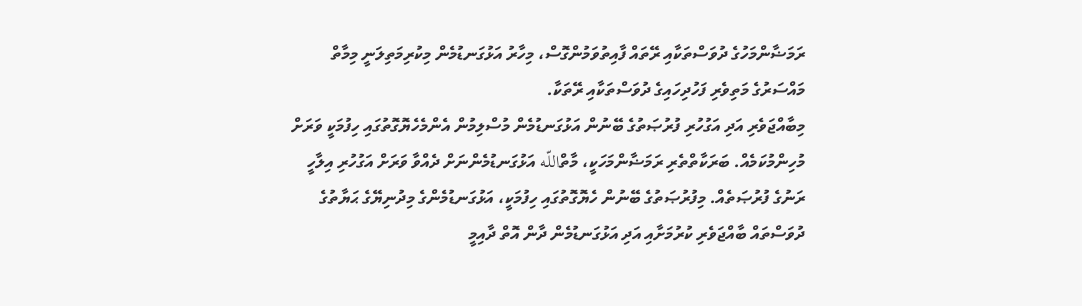ރަމަޟާންމަހުގެ ދުވަސްތަކާއި ރޭތައް ފާއިތުވަމުންގޮސް، މިހާރު އަޅުގަނޑުމެން މިކުރިމަތިލަނީ މިމާތް މައްސަރުގެ މަތިވެރި ފަހުދިހައިގެ ދުވަސްތަކާއި ރޭތަކާ.
މިބާއްޖަވެރި އަދި އަގުހުރި ފުރުޞަތުގެ ބޭނުން އަޅުގަނޑުމެން މުސްލިމުން އެންމެހެޔޮގޮތުގައި ހިފުމަކީ ވަރަށް މުހިންމުކަމެއް. ބަރަކާތްތެރި ރަމަޟާންމަހަކީ، މާތްاللّـه އަޅުގަނޑުމެންނަށް ދެއްވާ ވަރަށް އަގުހުރި އިލާހީ ރަނުގެ ފުރުޞަތެއް. މިފުރުޞަތުގެ ބޭނުން ހެޔޮގޮތުގައި ހިފުމަކީ، އަޅުގަނޑުމެންގެ މިދުނިޔޭގެ ޙަޔާތުގެ ދުވަސްތައް ބާއްޖަވެރި ކުރުމަށާއި އަދި އަޅުގަނޑުމެން ދާން އޮތް ދާއިމީ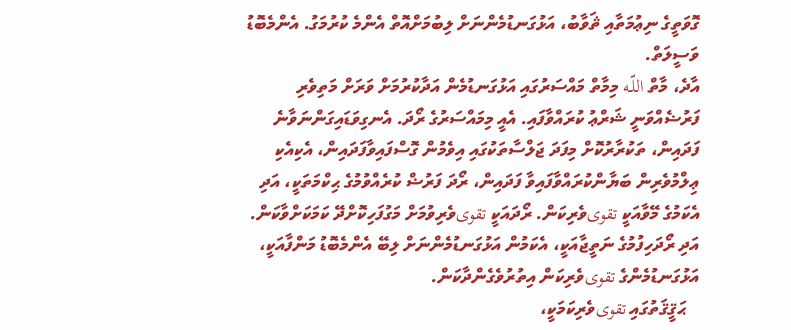ގޮވަތީގެ ނިޢުމަތާއި ޘަވާބު، އަޅުގަނޑުމެންނަށް ލިބުމަށްއޮތް އެންމެ ކުރުމަގު. އެންމެބޮޑު ވަސީލަތް.
އާދެ، މާތް اللّـه މިމާތް މައްސަރުގައި އަޅުގަނޑުމެން އަދާކުރުމަށް ވަރަށް މަތިވެރި ފަރުޟެއްވަނީ ޝަރްޢު ކުރައްވާފައި. އެއީ މިމައްސަރުގެ ރޯދަ. އެނގިވަޑައިގަންނަވާނެ ފަދައިން، ތަކުރާރުކޮށް މިފަދަ ޖަލްސާތަކުގައި އިވެމުން ގޮސްފައިވާފަދައިން، އެކިއެކި ޢިލްމުވެރިން ބަޔާންކުރައްވާފައިވާ ފަދައިން، ރޯދަ ފަރުޟް ކުރެއްވުމުގެ ޙިކްމަތަކީ، އަދި އެކަމުގެ މޭވާއަކީ تقوىވެރިކަން. ރޯދައަކީ تقوىވެރިވުމަށް މަގުފަހިކޮށްދޭ ކަމަކަށްވާކަން. އަދި ރޯދަހިފުމުގެ ނަތީޖާއަކީ، އެކަމުން އަޅުގަނޑުމެންނަށް ލިބޭ އެންމެބޮޑު މަންފާއަކީ، އަޅުގަނޑުމެންގެ تقوىވެރިކަން އިތުރުވެގެންދާކަން.
   ޙަޤީޤަތުގައި تقوىވެރިކަމަކީ،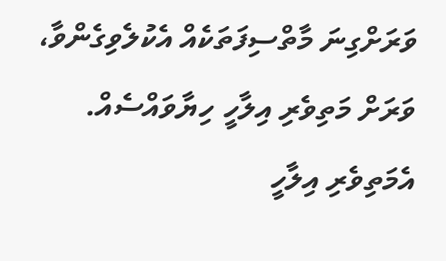ވަރަށްގިނަ މާތްސިފަތަކެއް އެކުލެވިގެންވާ، ވަރަށް މަތިވެރި އިލާހީ ހިޔާވައްސެއް. އެމަތިވެރި އިލާހީ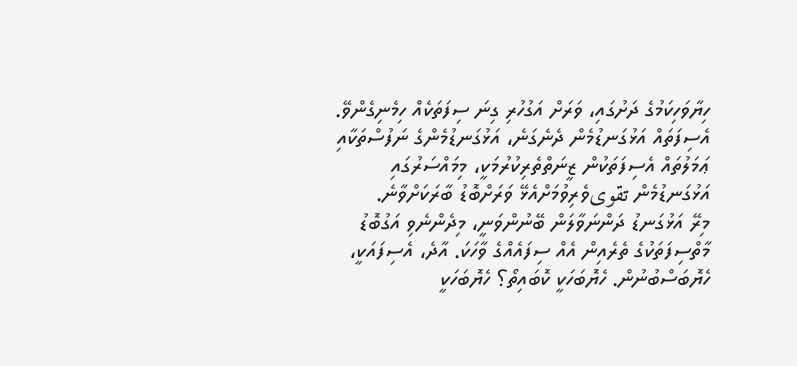ހިޔާވަހިކަމުގެ ދަށުގައި، ވަރަށް އަގުހުރި ގިނަ ސިފަތަކެއް ހިމެނިގެންވޭ. އެސިފަތައް އަޅުގަނޑުމެން ދެނެގަނެ، އަޅުގަނޑުމެންގެ ނަފުސްތަކާއި ޢަމަލުތައް އެސިފަތަކުން ޒީނަތްތެރިކުރުމަކީ، މިމައްސަރުގައި އަޅުގަނޑުމެން تقوىވެރިވުމަށްއެޅޭ ވަރަށްބޮޑު ބާރަކަށްވާނެ.
މިރޭ އަޅުގަނޑު ދަންނަވާލަން ބޭނުންވަނީ، މިދެންނެވި އަގުބޮޑު މާތްސިފަތަކުގެ ތެރެއިން އެއް ސިފައެއްގެ ވާހަކަ. އާދެ، އެސިފައަކީ، ހެޔޮބަސްބުނުން. ހެޔޮބަހަކީ ކޮބައިތޯ؟ ހެޔޮބަހަކީ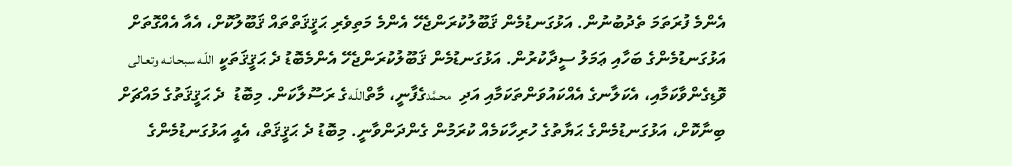އެންމެ ފުރަތަމަ ތެދުބުނުން. އަޅުގަނޑުމެން ޤަބޫލުކުރަންޖެހޭ އެންމެ މަތިވެރި ޙަޤީޤަތްތައް ޤަބޫލުކޮށް، އެއާ އެއްގޮތަށް އަޅުގަނޑުމެންގެ ބަހާއި ޢަމަލު ސީދާކުރުން. އަޅުގަނޑުމެން ޤަބޫލުކުރަންޖެހޭ އެންމެބޮޑު ދެ ޙަޤީޤަތަކީ اللّـه سبحـانـه وتعـالى ވޮޑިގެންވާކަމާއި، އެކަލާނގެ އެއްކައުވަންތަކަމާއި އަދި  محـمَّدގެފާނީ، މާތްاللّـهގެ ރަސޫލާކަން. މިބޮޑު  ދެ ޙަޤީޤަތުގެ މައްޗަށް ބިނާކޮށް، އަޅުގަނޑުމެންގެ ޙަޔާތުގެ ހުރިހާކަމެއް ކުރަމުން ގެންދަންވާނީ. މިބޮޑު ދެ ޙަޤީޤަތް، އެއީ އަޅުގަނޑުމެންގެ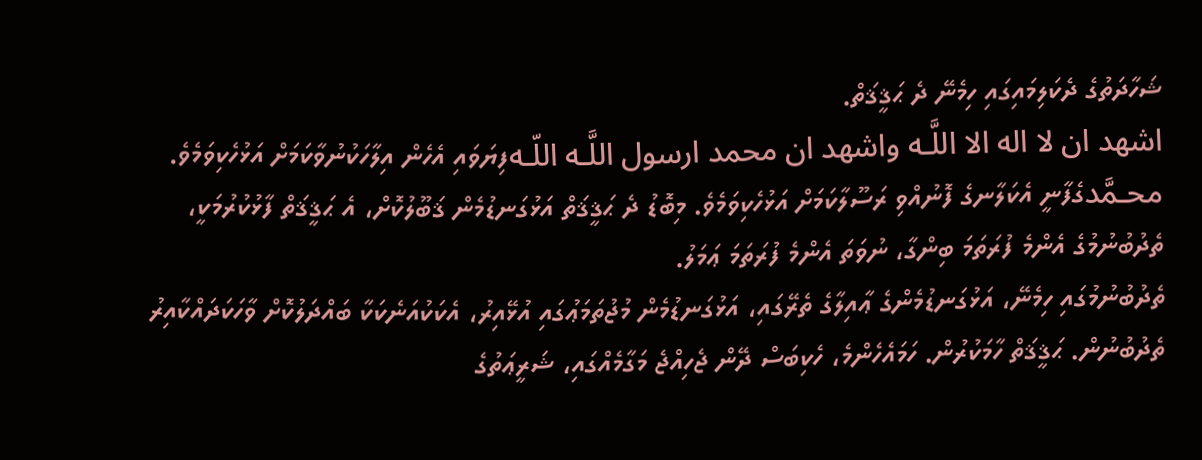ޝަހާދަތުގެ ދެކަލިމައިގައި ހިމެނޭ ދެ ޙަޤީޤަތް.
اشهد ان لا اله الا اللَّـه واشهد ان محمد ارسول اللَّـه اللّـهފިޔަވައި އެހެން އިލާހަކުނުވާކަމަށް އަޅުހެކިވަމެވެ. محـمَّدގެފާނީ އެކަލާނގެ ފޮނުއްވި ރަސޫލާކަމަށް އަޅުހެކިވަމެވެ. މިބޮޑު ދެ ޙަޤީޤަތް އަޅުގަނޑުމެން ޤަބޫލުކޮށް، އެ ޙަޤީޤަތް ފާޅުކުރުމަކީ، ތެދުބުނުމުގެ އެންމެ ފުރަތަމަ ބިންގާ، ނުވަތަ އެންމެ ފުރަތަމަ ޢަމަލު.
ތެދުބުނުމުގައި ހިމެނޭ، އަޅުގަނޑުމެންގެ ޢާއިލާގެ ތެރޭގައި، އަޅުގަނޑުމެން މުޖުތަމަޢުގައި އުޅޭއިރު، އެކަކުއަނެކަކާ ބައްދަލުކޮށް ވާހަކަދައްކާއިރު ތެދުބުނުން. ޙަޤީޤަތް ހާމަކުރުން. ހަމައެހެންމެ، ހެކިބަސް ދޭން ޖެހިއްޖެ މަގާމެއްގައި، ޝަރީޢަތުގެ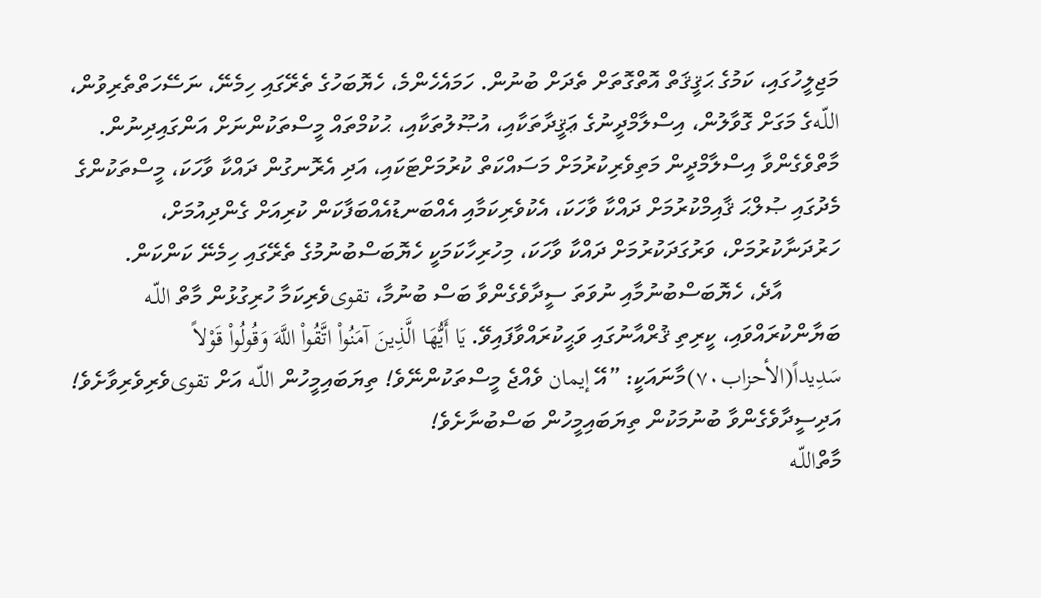މަޖިލީހުގައި، ކަމުގެ ޙަޤީޤަތް އޮތްގޮތަށް ތެދަށް ބުނުން. ހަމައެހެންމެ، ހެޔޮބަހުގެ ތެރޭގައި ހިމެނޭ، ނަސޭހަތްތެރިވުން، اللّـهގެ މަގަށް ގޮވާލުން، އިސްލާމްދީނުގެ ޢަޤީދާތަކާއި، އުޞޫލުތަކާއި، ޙުކުމްތައް މީސްތަކުންނަށް އަންގައިދިނުން. މާތްވެގެންވާ އިސްލާމްދީން މަތިވެރިކުރުމަށް މަސައްކަތް ކުރުމަށްޓަކައި، އަދި އެރޮނގުން ދައްކާ ވާހަކަ، މީސްތަކުންގެ މެދުގައި ޞުލްޙަ ޤާއިމްކުރުމަށް ދައްކާ ވާހަކަ، އެކުވެރިކަމާއި އެއްބަނޑުއެއްބަފާކަން ކުރިއަށް ގެންދިއުމަށް، ހަރުދަނާކުރުމަށް، ވަރުގަދަކުރުމަށް ދައްކާ ވާހަކަ، މިހުރިހާކަމަކީ ހެޔޮބަސްބުނުމުގެ ތެރޭގައި ހިމެނޭ ކަންކަން.
          އާދެ، ހެޔޮބަސްބުނުމާއި ނުވަތަ ސީދާވެގެންވާ ބަސް ބުނުމާ، تقوىވެރިކަމާ ހުރިގުޅުން މާތް اللّـه ބަޔާންކުރައްވައި، ކީރިތި ޤުރްއާނުގައި ވަޙީކުރައްވާފައިވޭ. يَا أَيُّهَا الَّذِينَ آمَنُواْ اتَّقُواْ اللَّهَ وَقُولُواْ قَوْلاً سَدِيداً(الأحزاب۷۰)މާނައަކީ: ”އޭ إيمان ވެއްޖެ މީސްތަކުންނޭވެ! ތިޔަބައިމީހުން اللّـه އަށް تقوىވެރިވެރިވާށެވެ! އަދިސީދާވެގެންވާ ބުނުމަކުން ތިޔަބައިމީހުން ބަސްބުނާށެވެ!
މާތްاللّـه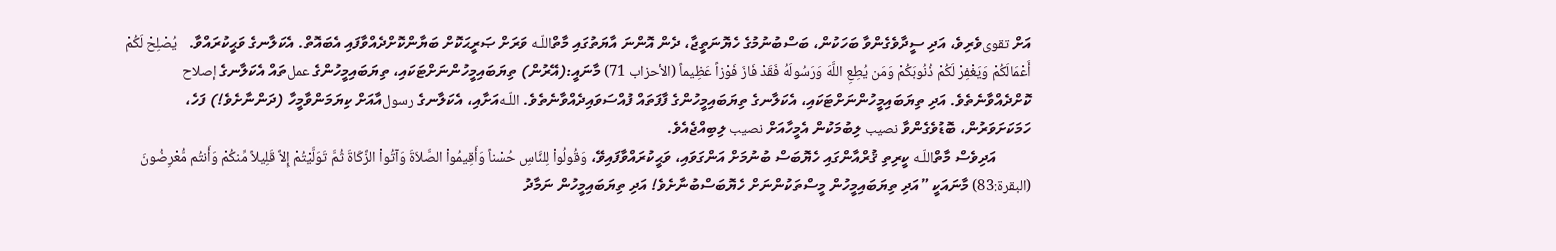އަށް تقوىވެރިވެ، އަދި ސީދާވެގެންވާ ބަހަކުން، ބަސްބުނުމުގެ ހެޔޮނަތީޖާ، ދެން އޮންނަ އާޔަތުގައި މާތްاللّـه ވަރަށް ޞަރީޙަކޮށް ބަޔާންކޮށްދެއްވާފައި އެބައޮތް. އެކަލާނގެ ވަޙީކުރައްވާ.   يُصْلِحْ لَكُمْ أَعْمَالَكُمْ وَيَغْفِرْ لَكُمْ ذُنُوبَكُمْ وَمَن يُطِعِ اللَّهَ وَرَسُولَهُ فَقَدْ فَازَ فَوْزاً عَظِيماً (الأحزاب 71) މާނައީ:(އޭރުން) ތިޔަބައިމީހުންނަށްޓަކައި، ތިޔަބައިމީހުންގެ عملތައް އެކަލާނގެ إصلاح ކޮށްދެއްވާނެތެވެ. އަދި ތިޔަބައިމީހުންނަށްޓަކައި، އެކަލާނގެ ތިޔަބައިމީހުންގެ ފާފަތައް ފުއްސަވައިދެއްވާނެތެވެ. اللّـهއަށާއި، އެކަލާނގެ رسولއާއަށް ކިޔަމަންވާމީހާ (ދަންނާށެވެ!) ފަހެ، ހަމަކަށަވަރުން، ބޮޑުވެގެންވާ نصيب ލިބުމަކުން އެމީހާއަށް نصيب ލިބިއްޖެއެވެ.
         އަދިވެސް މާތްاللّـه ކީރިތި ޤުރްއާންގައި ހެޔޮބަސް ބުނުމަށް އަންގަވައި، ވަޙީކުރައްވާފައިވޭ، وَقُولُواْ لِلنَّاسِ حُسْناً وَأَقِيمُواْ الصَّلاَةَ وَآتُواْ الزَّكَاةَ ثُمَّ تَوَلَّيْتُمْ إِلاَّ قَلِيلاً مِّنكُمْ وَأَنتُم مُّعْرِضُونَ (البقرة:83) މާނައަކީ ”އަދި ތިޔަބައިމީހުން މީސްތަކުންނަށް ހެޔޮބަސްބުނާށެވެ! އަދި ތިޔަބައިމީހުން ނަމާދު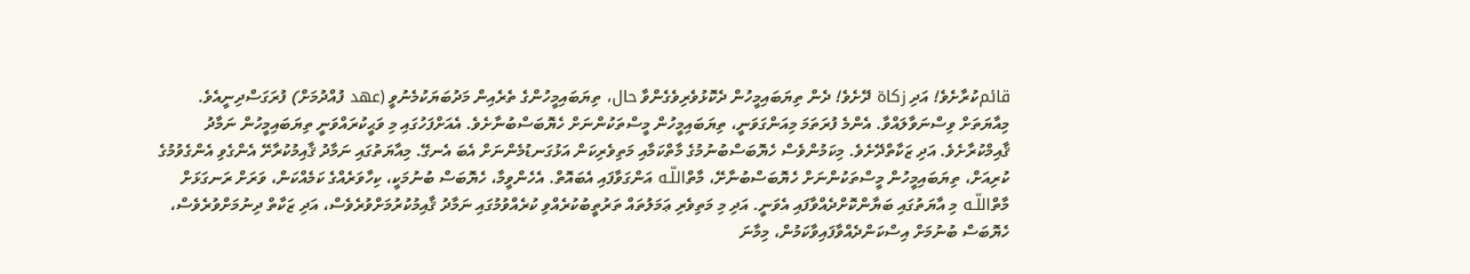قائمކުރާށެވެ! އަދި زكاة ދޭށެވެ! ދެން ތިޔަބައިމީހުން ދެކޮޅުވެރިވެގެންވާ حال، ތިޔަބައިމީހުންގެ ތެރެއިން މަދުބަޔަކުމެނުވީ (عهد ފުއްދުމަށް) ފުރަގަސްދިނީއެވެ.
މިއާޔަތަށް ވިސްނަވާލައްވާ. އެންމެ ފުރަތަމަ މިއަންގަވަނީ، ތިޔަބައިމީހުން މީސްތަކުންނަށް ހެޔޮބަސްބުނާށެވެ. އެއަށްފަހުގައި މި ވަޙީކުރައްވަނީ ތިޔަބައިމީހުން ނަމާދު ޤާއިމްކުރާށެވެ. އަދި ޒަކާތްދޭށެވެ. މިކަމުންވެސް ހެޔޮބަސްބުނުމުގެ މާތްކަމާއި މަތިވެރިކަން އަޅުގަނޑުމެންނަށް އެބަ އެނގޭ. މިއާޔަތުގައި ނަމާދު ޤާއިމުކުރާށޭ އެންގެވި އެންގެވުމުގެ ކުރިއަށް، ތިޔަބައިމީހުން މީސްތަކުންނަށް ހެޔޮބަސްބުނާށޭ، މާތްاللّـه އަންގަވާފައި އެބައޮތް. އެހެންވީމާ، ހެޔޮބަސް ބުނުމަކީ، ކިހާވަރެއްގެ ކަމެއްކަން، ވަރަށް ރަނގަޅަށް މާތްاللّـه މި އާޔަތުގައި ބަޔާންކޮށްދެއްވާފައި އެވަނީ. އަދި މި މަތިވެރި ޢަމަލުތައް ތަރުތީބުކުރެއްވި ކުރެއްވުމުގައި ނަމާދު ޤާއިމުކުރުމަށްވުރެވެސް، އަދި ޒަކާތް ދިނުމަށްވުރެވެސް، ހެޔޮބަސް ބުނުމަށް އިސްކަންދެއްވާފައިވާކަމުން، މިމާނަ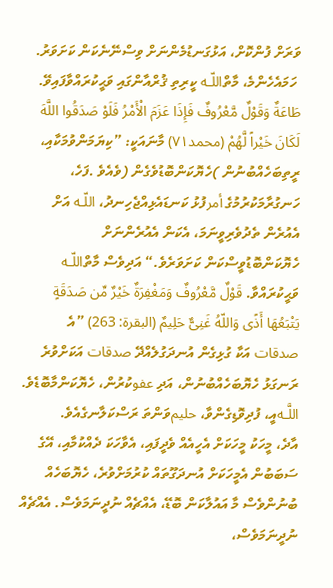ވަރަށް ފުންކޮށް، އަޅުގަނޑުމެންނަށް ވިސްނޭނެކަން ކަށަވަރު.
 ހަމައެހެންމެ، މާތްاللّـه ކީރިތި ޤުރްއާންގައި ވަޙީކުރައްވާފައިވޭ. طَاعَةٌ وَقَوْلٌ مَّعْرُوفٌ فَإِذَا عَزَمَ الْأَمْرُ فَلَوْ صَدَقُوا اللَّهَ لَكَانَ خَيْراً لَّهُمْ (محمد۷۱) މާނައަކީ: ”ކިޔަމަންވުމަކާއި، ރީތިބަހެއްބުނުން )ހެޔޮކަންބޮޑުވެގެން (ވެއެވެ .ފަހެ، ހަނގުރާމަކުރުމުގެ أمرފުޅު ކަނޑައެޅިއްޖެހިނދު، اللّـه އަށް އެއުރެން ތެދުވެރިވީނަމަ، އެކަން އެއުރެންނަށް ހެޔޮކަންބޮޑުވީސްކަން ކަށަވަރެވެ.“ އަދިވެސް މާތްاللّـه ވަޙީކުރައްވާ. قَوْلٌ مَّعْرُوفٌ وَمَغْفِرَةٌ خَيْرٌ مِّن صَدَقَةٍ يَتْبَعُهَا أَذًى وَاللّهُ غَنِىٌّ حَلِيمٌ (البقرة: 263) ”އެ صدقات އަކާ ގުޅިގެން އުނދަގުލެއްދޭ صدقات އަކަށްވުރެ ރަނގަޅު ހެޔޮބަހެއްބުނުން، އަދި عفوކުރުން، ހެޔޮކަންމާބޮޑެވެ. اللَّـهއީ، ފުދިވޮޑިގެންވާ، حليمވަންތަ ރަސްކަލާނގެއެވެ.
އާދެ، މީހަކު މީހަކަށް އެހީއެއް ވެދީފައި، އެވާހަކަ ދެއްކުމާއި، އޭގެ ސަބަބުން އެމީހަކަށް އުނދަގޫތައް ކުރުމަށްވުރެ، ހެޔޮބަހެއް ބުނުންވެސް މާ އައުލާކަން ބޮޑޭ، އެއްޗެއް ނުދީނަމަވެސް. އެއްޗެއް ނުދީނަމަވެސް،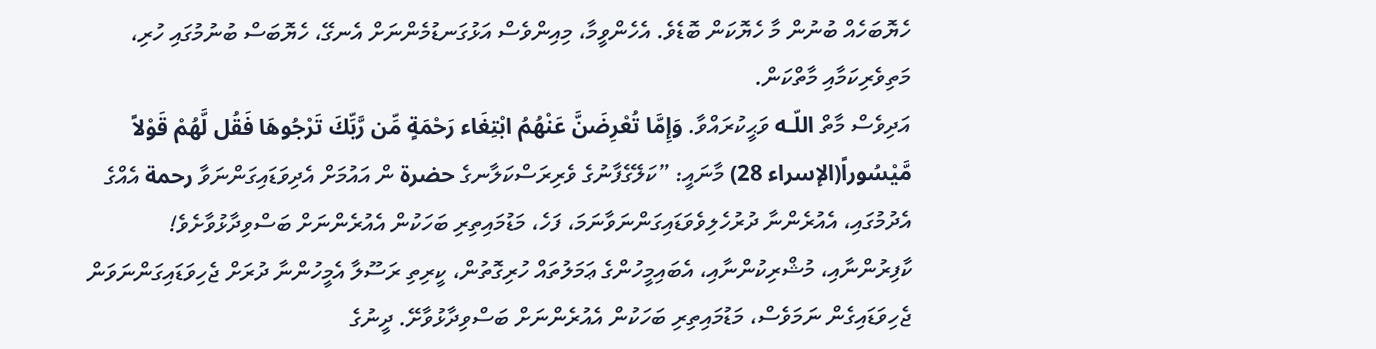ހެޔޮބަހެއް ބުނުން މާ ހެޔޮކަން ބޮޑެވެ. އެހެންވީމާ، މިއިންވެސް އަޅުގަނޑުމެންނަށް އެނގޭ، ހެޔޮބަސް ބުނުމުގައި ހުރި، މަތިވެރިކަމާއި މާތްކަން.
އަދިވެސް މާތް اللّـه ވަޙީކުރައްވާ. وَإِمَّا تُعْرِضَنَّ عَنْهُمُ ابْتِغَاء رَحْمَةٍ مِّن رَّبِّكَ تَرْجُوهَا فَقُل لَّهُمْ قَوْلاً مَّيْسُوراً(الإسراء 28) މާނައީ: ”ކަލޭގެފާނުގެ ވެރިރަސްކަލާނގެ حضرة ން އައުމަށް އެދިވަޑައިގަންނަވާ رحمة އެއްގެ އެދުމުގައި، އެއުރެންނާ ދުރުހެލިވެވަޑައިގަންނަވާނަމަ، ފަހެ، މަޑުމައިތިރި ބަހަކުން އެއުރެންނަށް ބަސްވިދާޅުވާށެވެ!
ކާފިރުންނާއި، މުޝްރިކުންނާއި، އެބައިމީހުންގެ ޢަމަލުތައް ހުރިގޮތުން، ކީރިތި ރަސޫލާ އެމީހުންނާ ދުރަށް ޖެހިވަޑައިގަންނަވަން ޖެހިވަޑައިގެން ނަމަވެސް، މަޑުމައިތިރި ބަހަކުން އެއުރެންނަށް ބަސްވިދާޅުވާށޭ. ދީނުގެ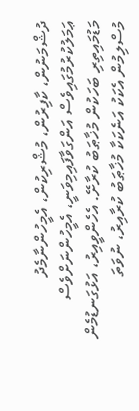ދުޝްމަނުން، ކާފިރުން، މުޝްރިކުން، އެމީހުންނާމެދު ޢަމަލުކުރުމުގައިވެސް އަންގަވާފައިމިވަނީ، އެމީހުންނަށްވެސް މަޑުމައިތިރި ބަހަކުން މުޚާޠަބު ކުރާށޭ. އެހެންވީއިރު، އަޅުގަނޑުމެން މުސްލިމުން އެކަކު އަނެކަކާ މުޚާޠަބު ކުރާއިރު، ނުވަތަ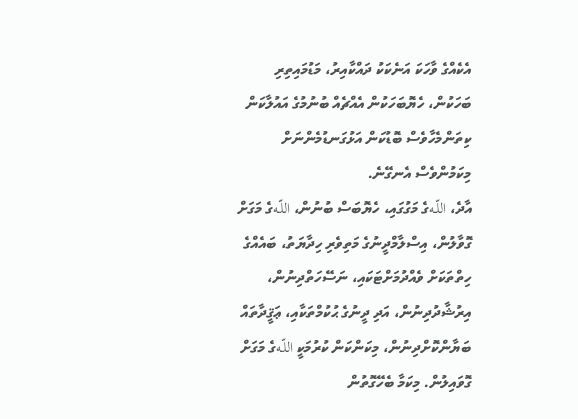އެކެއްގެ ވާހަކަ އަނެކަކު ދައްކާއިރު، މަޑުމައިތިރި ބަހަކުން، ހެޔޮބަހަކުން އެއްޗެއް ބުނުމުގެ އައުލާކަން ކިތަންމެހާވެސް ބޮޑުކަން އަޅުގަނޑުމެންނަށް މިކަމުންވެސް އެނގޭނެ.
އާދެ، اللّـهގެ މަގުގައި، ހެޔޮބަސް ބުނުން، اللّـهގެ މަގަށް ގޮވާލުން، އިސްލާމްދީނުގެ މަތިވެރި ހިދާޔަތު، ބައެއްގެ ހިތްތަކަށް ވެއްދުމަށްޓަކައި، ނަސޭހަތްދިނުން، އިރުޝާދުދިނުން، އަދި ދީނުގެ ޙުކުމްތަކާއި، ޢަޤީދާތައް ބަޔާންކޮށްދިނުން، މިކަންކަން ކުރުމަކީ اللّـهގެ މަގަށް ގޮވައިލުން. މިކަމާ ބެހޭގޮތުން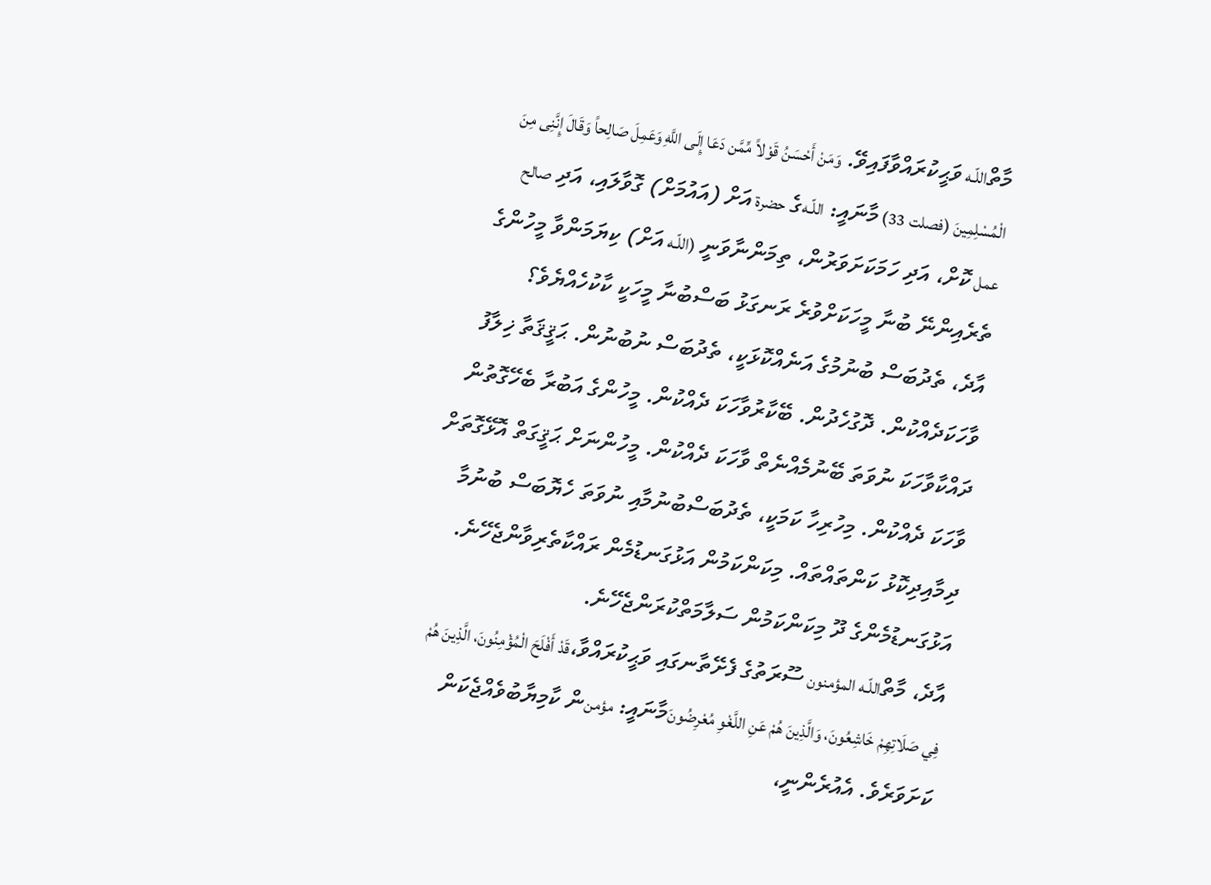މާތްاللّـه ވަޙީކުރައްވާފައިވޭ. وَمَنْ أَحْسَنُ قَوْلاً مِّمَّن دَعَا إِلَى اللَّهِ وَعَمِلَ صَالِحاً وَقَالَ إِنَّنِى مِنَ الْمُسْلِمِينَ (فصلت 33) މާނައީ: اللّـهގެ حضرة އަށް (އައުމަށް) ގޮވާލައި، އަދި صالح عمل ކޮށް، އަދި ހަމަކަށަވަރުން، ތިމަންނާވަނީ (اللّـه އަށް) ކިޔަމަންވާ މީހުންގެ ތެރެއިންނޭ ބުނާ މީހަކަށްވުރެ ރަނގަޅު ބަސްބުނާ މީހަކީ ކާކުހެއްޔެވެ؟
އާދެ، ތެދުބަސް ބުނުމުގެ އަނެއްކޮޅަކީ، ތެދުބަސް ނުބުނުން. ޙަޤީޤަތާ ޚިލާފު ވާހަކަދެއްކުން. ދޮގުހެދުން. ބޭކާރުވާހަކަ ދެއްކުން. މީހުންގެ އަބުރާ ބެހޭގޮތުން ދައްކާވާހަކަ ނުވަތަ ބޭނުމެއްނެތް ވާހަކަ ދެއްކުން. މީހުންނަށް ޙަޤީގަތް އޮޅޭގޮތަށް ވާހަކަ ދެއްކުން. މިހުރިހާ ކަމަކީ، ތެދުބަސްބުނުމާއި ނުވަތަ ހެޔޮބަސް ބުނުމާ ދިމާއިދިކޮޅު ކަންތައްތައް. މިކަންކަމުން އަޅުގަނޑުމެން ރައްކާތެރިވާންޖެހޭނެ. އަޅުގަނޑުމެންގެ ދޫ މިކަންކަމުން ސަލާމަތްކުރަންޖެހޭނެ.
އާދެ، މާތްاللّـه المؤمنون ސޫރަތުގެ ފެށޭތާނގައި ވަޙީކުރައްވާ،قَدْ أَفْلَحَ الْمُؤْمِنُونَ، الَّذِينَ هُمْ فِي صَلَاتِهِمْ خَاشِعُونَ، وَالَّذِينَ هُمْ عَنِ اللَّغْوِ مُعْرِضُونَމާނައީ: مؤمنން ކާމިޔާބުވެއްޖެކަން ކަށަވަރެވެ. އެއުރެންނީ،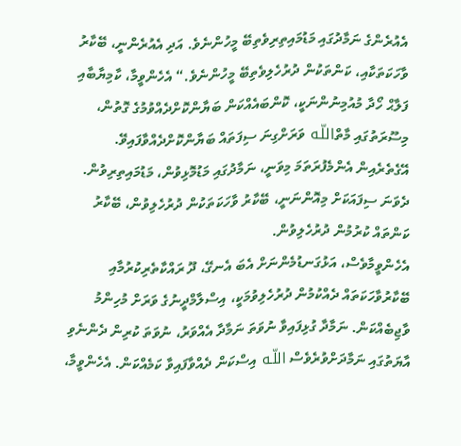އެއުރެންގެ ނަމާދުގައި މަޑުމައިތިރިވެތިބޭ މީހުންނެވެ. އަދި އެއުރެންނީ، ބޭކާރު ވާހަކަތަކާއި، ކަންތަކުން ދުރުހެލިވެތިބޭ މީހުންނެވެ.“ އެހެންވީމާ، ކާމިޔާބާއި ފަލާޙް ހޯދާ މުއުމިނުންނަކީ، ކޮންބައެއްކަން ބަޔާންކޮށްދެއްވުމުގެ ގޮތުން، މިސޫރަތުގައި މާތްاللّـه ވަރަށްގިނަ ސިފަތައް ބަޔާންކޮށްދެއްވާފައިވޭ. އޭގެތެރެއިން އެންމެފުރަތަމަ މިވަނީ، ނަމާދުގައި މަޑުމޮޅިވުން، މަޑުމައިތިރިވުން. ދެވަނަ ސިފައަކަށް މިއޮންނަނީ، ބޭކާރު ވާހަކަތަކުން ދުރުހެލިވުން، ބޭކާރު ކަންތައް ކުރުމުން ދުރުހެލިވުން.
އެހެންވީމާވެސް، އަޅުގަނޑުމެންނަށް އެބަ އެނގޭ، ދޫ ރައްކާތެރިކުރުމާއި ބޭކާރުވާހަކަތައް ދެއްކުމުން ދުރުހެލިވުމަކީ، އިސްލާމްދީނުގެ ވަރަށް މުހިންމު ވާޖިބެއްކަން. ނަމާދާ ގުޅިފައިވާ ނުވަތަ ނަމާދާ އެއްވަރު، ނުވަތަ ކުރިން ދެންނެވި އާޔަތުގައި ނަމާދަށްވުރެވެސް اللّـه އިސްކަން ދެއްވާފައިވާ ކަމެއްކަން. އެހެންވީމާ،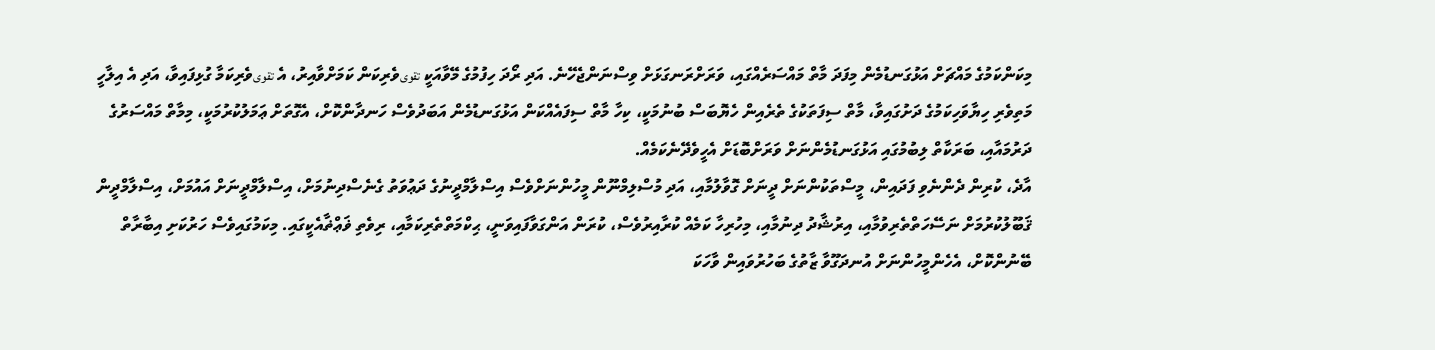މިކަންކަމުގެ މައްޗަށް އަޅުގަނޑުމެން މިފަދަ މާތް މައްސަރެއްގައި، ވަރަށްރަނގަޅަށް ވިސްނަންޖެހޭނެ. އަދި ރޯދަ ހިފުމުގެ މޭވާއަކީ تقوىވެރިކަން ކަމަށްވާއިރު، އެ تقوىވެރިކަމާ ގުޅިފައިވާ، އަދި އެ އިލާހީ މަތިވެރި ހިޔާވަހިކަމުގެ ދަށުގައިވާ، މާތް ސިފަތަކުގެ ތެރެއިން ހެޔޮބަސް ބުނުމަކީ، ކިހާ މާތް ސިފައެއްކަން އަޅުގަނޑުމެން އަބަދުވެސް ހަނދާންކޮށް، އެގޮތަށް ޢަމަލުކުރުމަކީ، މިމާތް މައްސަރުގެ ދަރުމައާއި، ބަރަކާތް ލިބުމުގައި އަޅުގަނޑުމެންނަށް ވަރަށްބޮޑަށް އެހީވެދޭނެކަމެއް.
އާދެ، ކުރިން ދެންނެވި ފަދައިން، މީސްތަކުންނަށް ދީނަށް ގޮވާލުމާއި، އަދި މުސްލިމްނޫން މީހުންނަށްވެސް އިސްލާމްދީނުގެ ދަޢުވަތު ގެނެސްދިނުމަށް، އިސްލާމްދީނަށް އައުމަށް، އިސްލާމްދީން ޤަބޫލުކުރުމަށް ނަސޭހަތްތެރިވުމާއި، އިރުޝާދު ދިނުމާއި، މިހުރިހާ ކަމެއް ކުރާއިރުވެސް، ކުރަން އަންގަވާފައިވަނީ، ޙިކްމަތްތެރިކަމާއި، ރިވެތި ޥަޢްޡާއެކީގައި. މިކަމުގައިވެސް ހަރުކަށި އިބާރާތް ބޭނުންކޮށް، އެހެންމީހުންނަށް އުނދަގޫވާ ޒާތުގެ ބަހުރުވައިން ވާހަކަ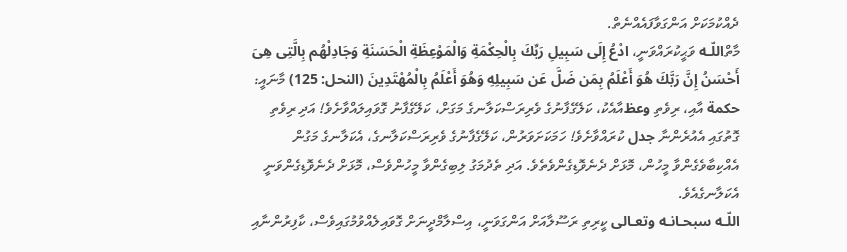ދެއްކުމަކަށް އަންގަވާފައެއްނެތް.
މާތްاللّـه ވަޙީކުރައްވަނީ، ادْعُ إِلَى سَبِيلِ رَبِّكَ بِالْحِكْمَةِ وَالْمَوْعِظَةِ الْحَسَنَةِ وَجَادِلْهُم بِالَّتِى هِىَ أَحْسَنُ إِنَّ رَبَّكَ هُوَ أَعْلَمُ بِمَن ضَلَّ عَن سَبِيلِهِ وَهُوَ أَعْلَمُ بِالْمُهْتَدِينَ (النحل: 125) މާނައީ: حكمة އާއި، ރިވެތި وعظއާއެކު، ކަލޭގެފާނުގެ ވެރިރަސްކަލާނގެ މަގަށް، ކަލޭގެފާނު ގޮވައިލައްވާށެވެ! އަދި ރިވެތި ގޮތުގައި އެއުރެންނާ جدل ކުރައްވާށެވެ! ހަމަކަށަވަރުން، ކަލޭގެފާނުގެ ވެރިރަސްކަލާނގެ، އެކަލާނގެ މަގުން އެއްކިބާވެގެންވާ މީހުން، މޮޅަށް ދެނެވޮޑިގެންވެތެވެ. އަދި ތެދުމަގު ލިބިގެންވާ މީހުންވެސް، މޮޅަށް ދެނެވޮޑިގެންވަނީ އެކަލާނގެއެވެ.
اللّـه سبحـانـه وتعـالى ކީރިތި ރަސޫލާއަށް އަންގަވަނީ، އިސްލާމްދީނަށް ގޮވައިލެއްވުމުގައިވެސް، ކާފިރުންނާއި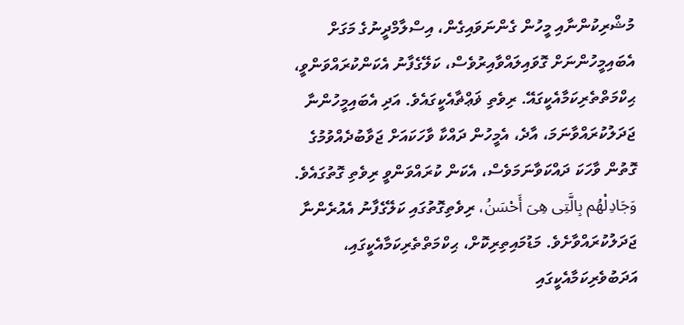މުޝްރިކުންނާއި މީހުން ގެންނަވައިގެން، އިސްލާމްދީނުގެ މަގަށް އެބައިމީހުންނަށް ގޮވައިލައްވާއިރުވެސް، ކަލޭގެފާނު އެކަންކުރައްވަންވީ، ޙިކްމަތްތެރިކަމާއެކީގައޭ. ރިވެތި ޥަޢްޡާއެކީގައެވެ. އަދި އެބައިމީހުންނާ ޖަދަލުކުރައްވާނަމަ، އާދެ، އެމީހުން ދައްކާ ވާހަކައަށް ޖަވާބުދެއްވުމުގެ ގޮތުން ވާހަކަ ދައްކަވާނަމަވެސް، އެކަން ކުރައްވަންވީ ރިވެތި ގޮތުގައެވެ. وَجَادِلْهُم بِالَّتِى هِىَ أَحْسَنُ، ރިވެތިގޮތުގައި ކަލޭގެފާނު އެއުރެންނާ ޖަދަލުކުރައްވާށެވެ. މަޑުމައިތިރިކޮށް، ޙިކްމަތްތެރިކަމާއެކީގައި، އަދަބުވެރިކަމާއެކީގައި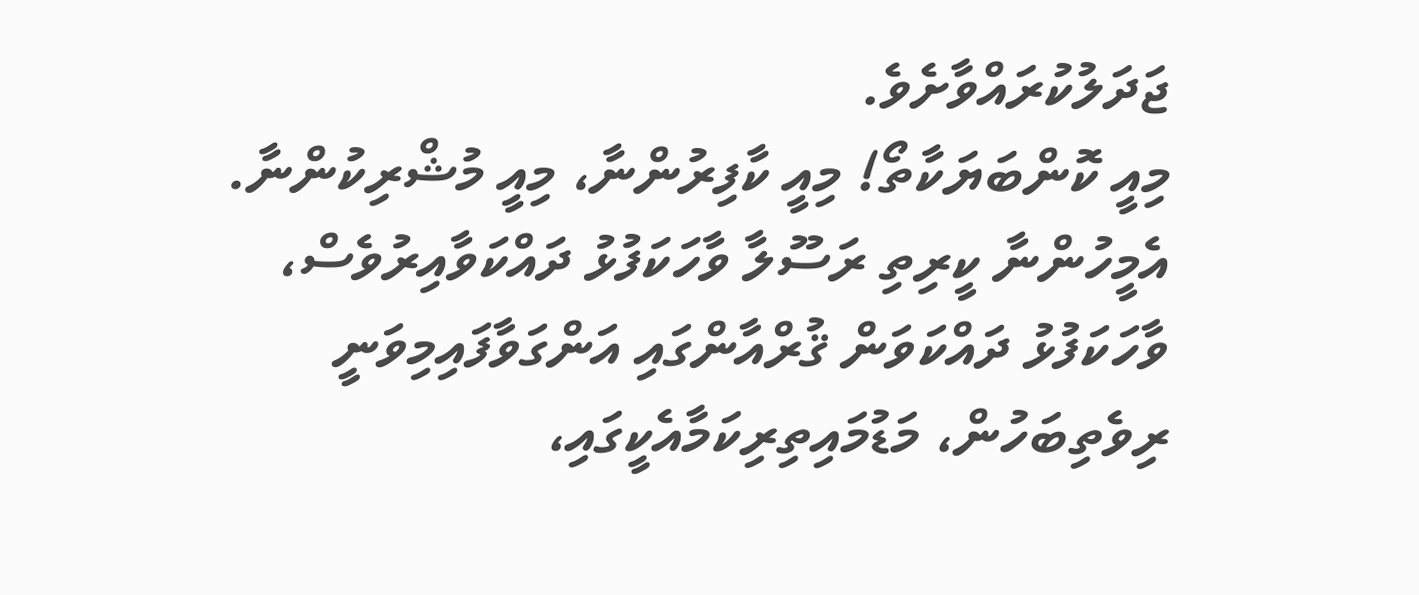ޖަދަލުކުރައްވާށެވެ.
މިއީ ކޮންބަޔަކާތޯ! މިއީ ކާފިރުންނާ، މިއީ މުޝްރިކުންނާ. އެމީހުންނާ ކީރިތި ރަސޫލާ ވާހަކަފުޅު ދައްކަވާއިރުވެސް، ވާހަކަފުޅު ދައްކަވަން ޤުރްއާންގައި އަންގަވާފައިމިވަނީ ރިވެތިބަހުން، މަޑުމައިތިރިކަމާއެކީގައި،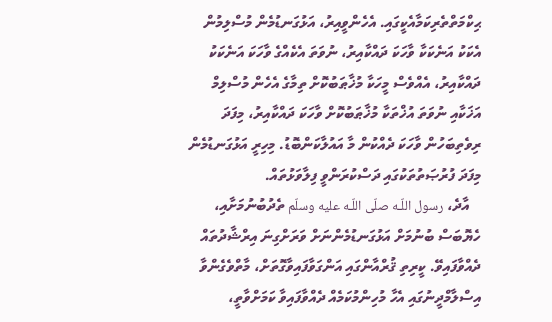ޙިކްމަތްތެރިކަމާއެކީގައި. އެހެންވީއިރު، އަޅުގަނޑުމެން މުސްލިމުން އެކަކު އަނެކަކާ ވާހަކަ ދައްކާއިރު، ނުވަތަ އެކެއްގެ ވާހަކަ އަނެކަކު ދައްކާއިރު، އެއްވެސް މީހަކާ މުޚާޠަބުކޮށް ތިމާގެ އެހެން މުސްލިމް އަޚަކާއި ނުވަތަ އުޚްތަކާ މުޚާޠަބުކޮށް ވާހަކަ ދައްކާއިރު، މިފަދަ ރިވެތިބަހުން ވާހަކަ ދެއްކުން މާ އައުލާކަންބޮޑު. މިހިރީ އަޅުގަނޑުމެން މިފަދަ ފުރުޞަތުތަކުގައި ދަސްކުރަންވީ ފިލާވަޅުތައް.
   އާދެ، رسول اللّـه صلّى اللّـه عليه وسلّم ތެދުބުނުމަށާއި، ހެޔޮބަސް ބުނުމަށް އަޅުގަނޑުމެންނަށް ވަރަށްގިނަ އިރްޝާދުތައް ދެއްވާފައިވޭ. ކީރިތި ޤުރްއާންގައި އަންގަވާފައިވާގޮތަށް، މާތްވެގެންވާ އިސްލާމްދީނުގައި އެހާ މުހިންމުކަމެއް ދެއްވާފައިވާ ކަމަށްވާތީ،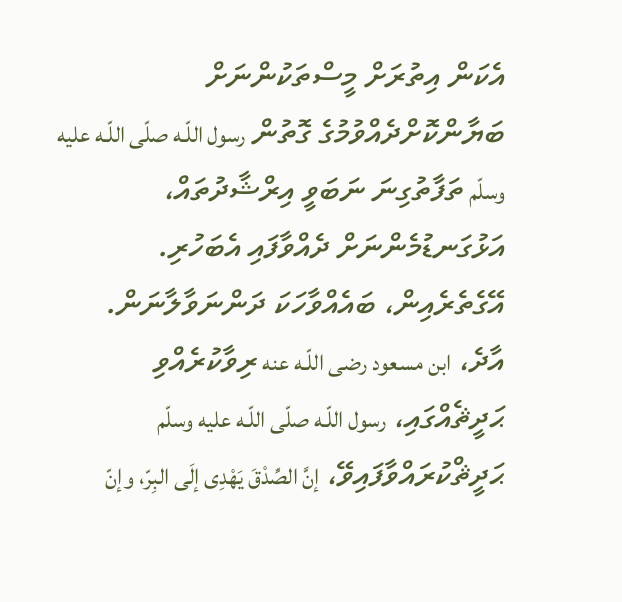އެކަން އިތުރަށް މީސްތަކުންނަށް ބަޔާންކޮށްދެއްވުމުގެ ގޮތުން رسول اللّـه صلّى اللّـه عليه وسلّم ތަފާތުގިނަ ނަބަވީ އިރްޝާދުތައް، އަޅުގަނޑުމެންނަށް ދެއްވާފައި އެބަހުރި. އޭގެތެރެއިން، ބައެއްވާހަކަ ދަންނަވާލާނަން.
އާދެ، ابن مسعود رضى اللّـه عنه ރިވާކުރެއްވި ޙަދީޘެއްގައި، رسول اللّـه صلّى اللّـه عليه وسلّم ޙަދީޘްކުރައްވާފައިވޭ، إنَّ الصِّدْقَ يَهْدِى إلَى البِرّ، وإنّ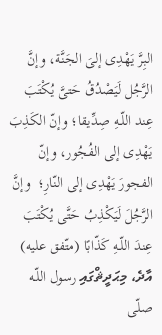البِرَّ يَهْدِى إلىَ الجَنَّة، وإنَّ الرَّجُل لَيَصْدُقُ حَتىَّ يُكْتَبَ عِند اللّـهِ صِدِّيقا؛ وإنّ الكَذِبَ يَهْدِى إلى الفُجُور، وإنّ الفجورَ يَهْدِى إلى النّارِ؛  وإنَّ الرَّجُلَ لَيَكْذِبُ حَتَّى يُكْتَبَ عِندَ اللّـهِ كَذّابًا (متّفق عليه) އާދެ، މިޙަދީޘްގައި رسول اللّـه صلّى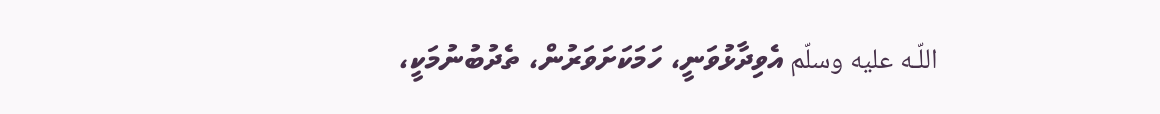اللّـه عليه وسلّم އެވިދާޅުވަނީ، ހަމަކަށަވަރުން، ތެދުބުނުމަކީ،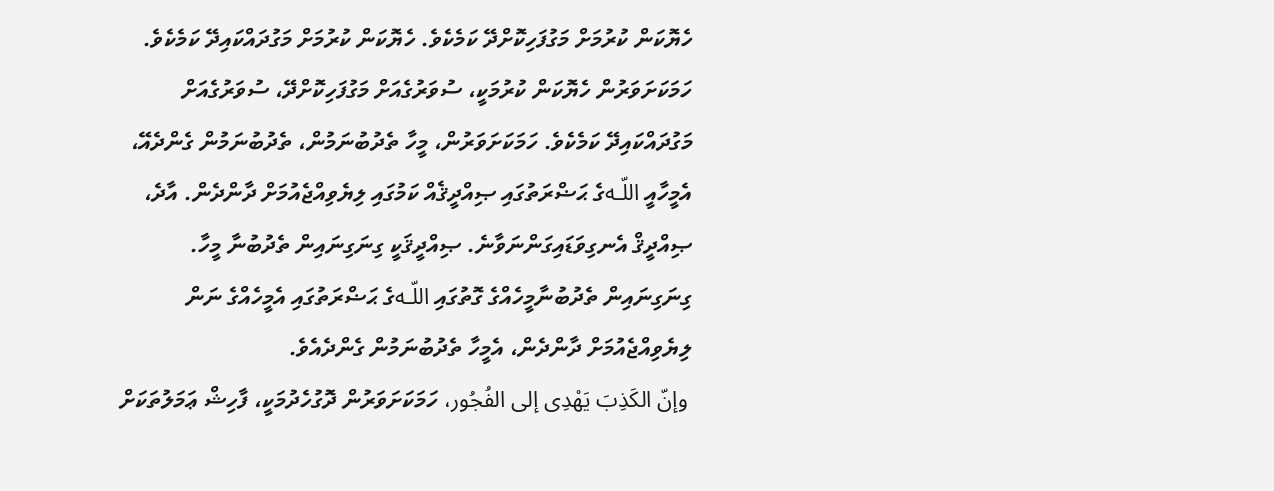ހެޔޮކަން ކުރުމަށް މަގުފަހިކޮށްދޭ ކަމެކެވެ. ހެޔޮކަން ކުރުމަށް މަގުދައްކައިދޭ ކަމެކެވެ. ހަމަކަށަވަރުން ހެޔޮކަން ކުރުމަކީ، ސުވަރުގެއަށް މަގުފަހިކޮށްދޭ، ސުވަރުގެއަށް މަގުދައްކައިދޭ ކަމެކެވެ. ހަމަކަށަވަރުން، މީހާ ތެދުބުނަމުން، ތެދުބުނަމުން ގެންދެއޭ، އެމީހާއީ اللّـهގެ ޙަޟްރަތުގައި ޞިއްދީޤެއް ކަމުގައި ލިޔެވިއްޖެއުމަށް ދާންދެން. އާދެ، ޞިއްދީޤް އެނގިވަޑައިގަންނަވާނެ. ޞިއްދީޤަކީ ގިނަގިނައިން ތެދުބުނާ މީހާ. ގިނަގިނައިން ތެދުބުނާމީހެއްގެ ގޮތުގައި اللّـهގެ ޙަޟްރަތުގައި އެމީހެއްގެ ނަން ލިޔެވިއްޖެއުމަށް ދާންދެން، އެމީހާ ތެދުބުނަމުން ގެންދެއެވެ.
 وإنّ الكَذِبَ يَهْدِى إلى الفُجُور، ހަމަކަށަވަރުން ދޮގުހެދުމަކީ، ފާހިޝް ޢަމަލުތަކަށް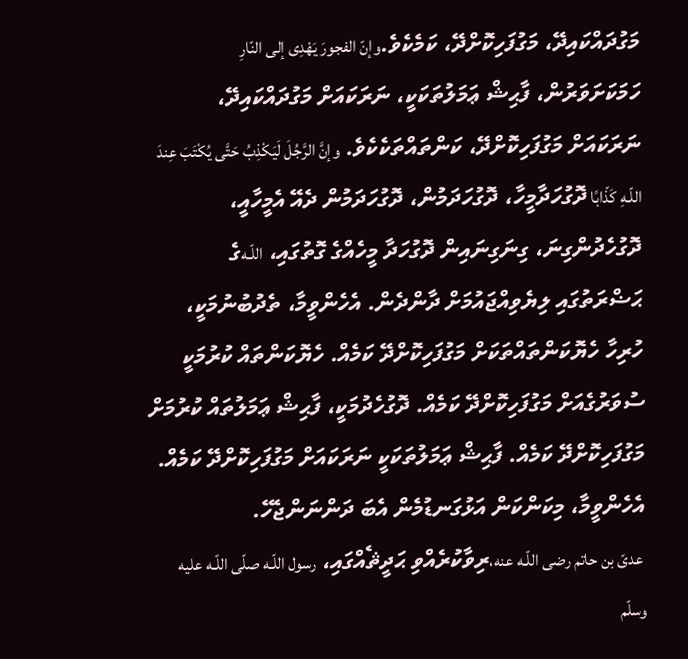މަގުދައްކައިދޭ، މަގުފަހިކޮށްދޭ، ކަމެކެވެ.وإنّ الفجورَ يَهْدِى إلى النّارِ ހަމަކަށަވަރުން، ފާޙިޝް ޢަމަލުތަކަކީ، ނަރަކައަށް މަގުދައްކައިދޭ، ނަރަކައަށް މަގުފަހިކޮށްދޭ، ކަންތައްތަކެކެވެ. وإنَّ الرَّجُلَ لَيَكْذِبُ حَتَّى يُكْتَبَ عِندَ اللّـهِ كَذّابًا ދޮގުހަދާމީހާ، ދޮގުހަދަމުން، ދޮގުހަދަމުން ދެއޭ އެމީހާއީ، ދޮގުހެދުންގިނަ، ގިނަގިނައިން ދޮގުހަދާ މީހެއްގެ ގޮތުގައި، اللّـهގެ ޙަޟްރަތުގައި ލިޔެވިއްޖައުމަށް ދާންދެން. އެހެންވީމާ، ތެދުބުނުމަކީ، ހުރިހާ ހެޔޮކަންތައްތަކަށް މަގުފަހިކޮށްދޭ ކަމެއް. ހެޔޮކަންތައް ކުރުމަކީ ސުވަރުގެއަށް މަގުފަހިކޮށްދޭ ކަމެއް. ދޮގުހެދުމަކީ، ފާޙިޝް ޢަމަލުތައް ކުރުމަށް މަގުފަހިކޮށްދޭ ކަމެއް. ފާޙިޝް ޢަމަލުތަކަކީ ނަރަކައަށް މަގުފަހިކޮށްދޭ ކަމެއް. އެހެންވީމާ، މިކަންކަން އަޅުގަނޑުމެން އެބަ ދަންނަންޖެހޭ.
 عدىّ بن حاتم رضى اللّـه عنه،ރިވާކުރެއްވި ޙަދީޘެއްގައި، رسول اللّـه صلّى اللّـه عليه وسلّم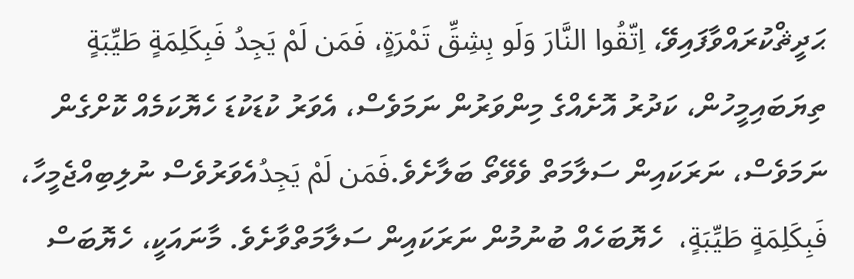ޙަދީޘްކުރައްވާފައިވޭ، اِتّقُوا النَّارَ وَلَو بِشِقِّ تَمْرَةٍ، فَمَن لَمْ يَجِدُ فَبِكَلِمَةٍ طَيِّبَةٍ ތިޔަބައިމީހުން، ކަދުރު އޮށެއްގެ މިންވަރުން ނަމަވެސް، އެވަރު ކުޑަކުޑަ ހެޔޮކަމެއް ކޮށްގެން ނަމަވެސް، ނަރަކައިން ސަލާމަތް ވެވޭތޯ ބަލާށެވެ.فَمَن لَمْ يَجِدُއެވަރުވެސް ނުލިބިއްޖެމީހާ، فَبِكَلِمَةٍ طَيِّبَةٍ،  ހެޔޮބަހެއް ބުނުމުން ނަރަކައިން ސަލާމަތްވާށެވެ. މާނައަކީ، ހެޔޮބަސް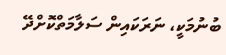ބުނުމަކީ، ނަރަކައިން ސަލާމަތްކޮށްދޭ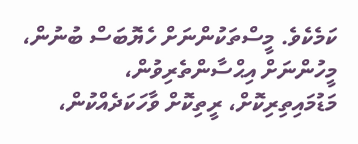ކަމެކެވެ. މީސްތަކުންނަށް ހެޔޮބަސް ބުނުން، މީހުންނަށް އިޙްސާންތެރިވުން، މަޑުމައިތިރިކޮށް، ރީތިކޮށް ވާހަކަދެއްކުން،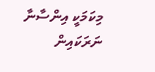މިކަމަކީ އިންސާނާ ނަރަކައިން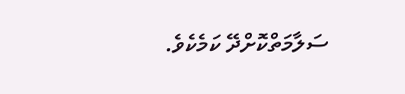ސަލާމަތްކޮށްދޭ ކަމެކެވެ.